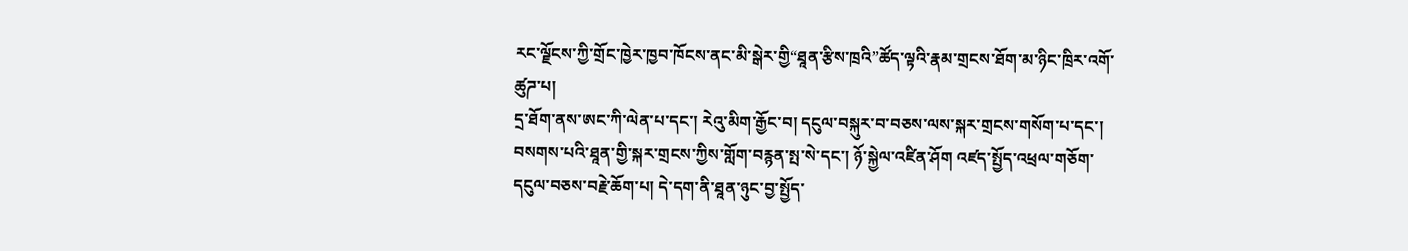རང་ལྗོངས་ཀྱི་གྲོང་ཁྱེར་ཁྱབ་ཁོངས་ནང་མི་སྒེར་གྱི“ཐཱན་རྩིས་ཁྲའི”ཚོད་ལྟའི་རྣམ་གྲངས་ཐོག་མ་ཉིང་ཁྲིར་འགོ་ཚུཌ་པ།
དྲ་ཐོག་ནས་ཨང་ཀི་ལེན་པ་དང་། རེའུ་མིག་རྒྱོང་བ། དངུལ་བསྐུར་བ་བཅས་ལས་སྐར་གྲངས་གསོག་པ་དང་། བསགས་པའི་ཐཱན་གྱི་སྐར་གྲངས་ཀྱིས་གློག་བརྙན་སྤ་སེ་དང་། ཉོ་སྐྱེལ་འཛིན་ཤོག འཛད་སྤྱོད་འཕྲལ་གཅོག་དངུལ་བཅས་བརྗེ་ཆོག་པ། དེ་དག་ནི་ཐཱན་ཉུང་བྱ་སྤྱོད་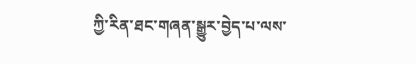ཀྱི་རིན་ཐང་གཞན་སྒྱུར་བྱེད་པ་ལས་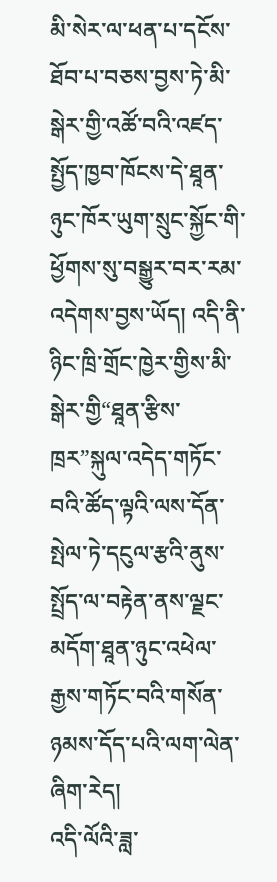མི་སེར་ལ་ཕན་པ་དངོས་ཐོབ་པ་བཅས་བྱས་ཏེ་མི་སྒེར་གྱི་འཚོ་བའི་འཛད་སྤྱོད་ཁྱབ་ཁོངས་དེ་ཐཱན་ཉུང་ཁོར་ཡུག་སྲུང་སྐྱོང་གི་ཕྱོགས་སུ་བསྒྱུར་བར་རམ་འདེགས་བྱས་ཡོད། འདི་ནི་ཉིང་ཁྲི་གྲོང་ཁྱེར་གྱིས་མི་སྒེར་གྱི“ཐཱན་རྩིས་ཁྲར”སྐུལ་འདེད་གཏོང་བའི་ཚོད་ལྟའི་ལས་དོན་སྤེལ་ཏེ་དངུལ་རྩའི་ནུས་སྤྲོད་ལ་བརྟེན་ནས་ལྗང་མདོག་ཐཱན་ཉུང་འཕེལ་རྒྱས་གཏོང་བའི་གསོན་ཉམས་དོད་པའི་ལག་ལེན་ཞིག་རེད།
འདི་ལོའི་ཟླ་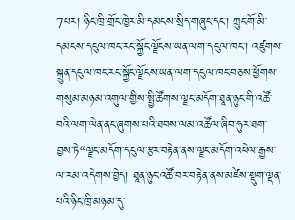7པར། ཉིང་ཁྲི་གྲོང་ཁྱེར་མི་དམངས་སྲིད་གཞུང་དང་། ཀྲུང་གོ་མི་དམངས་དངུལ་ཁང་རང་སྐྱོང་ལྗོངས་ཡན་ལག་དངུལ་ཁང་། འཛུགས་སྐྲུན་དངུལ་ཁང་རང་སྐྱོང་ལྗོངས་ཡན་ལག་དངུལ་ཁང་བཅས་ཕྱོགས་གསུམ་མཉམ་འགུལ་གྱིས་སྤྱི་ཚོགས་ལྗང་མདོག་ཐཱན་ཉུང་གི་འཚོ་བའི་ལག་ལེན་ནང་ཞུགས་པའི་ཐབས་ལམ་འཚོལ་ཞིབ་ཧུར་ཐག་བྱས་ཏེ“ལྗང་མདོག་དངུལ་རྩར་བརྟེན་ནས་ལྗང་མདོག་འཕེལ་རྒྱས་ལ་རམ་འདེགས་བྱེད། ཐཱན་ཉུང་འཚོ་བར་བརྟེན་ནས་མཛེས་སྡུག་ལྡན་པའི་ཉིང་ཁྲི་མཉམ་དུ་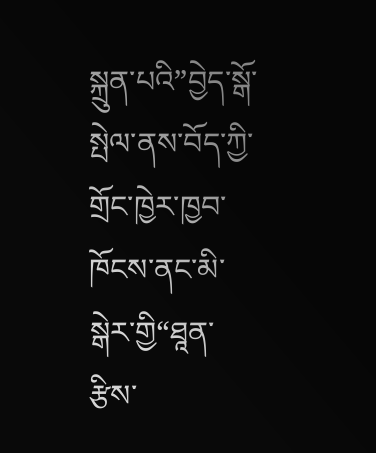སྐྲུན་པའི”བྱེད་སྒོ་སྤེལ་ནས་བོད་ཀྱི་གྲོང་ཁྱེར་ཁྱབ་ཁོངས་ནང་མི་སྒེར་གྱི“ཐཱན་རྩིས་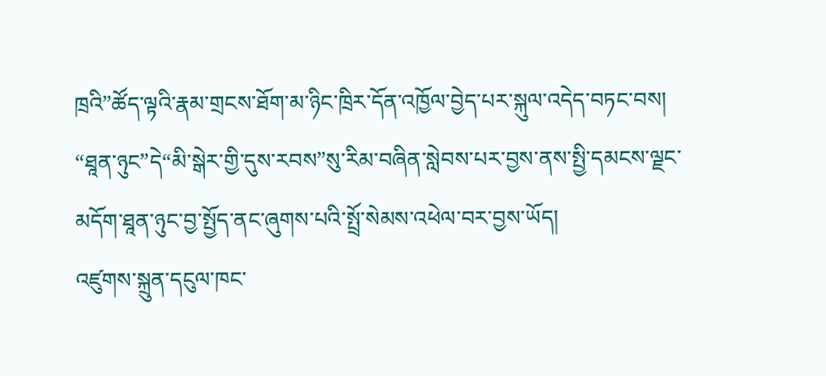ཁྲའི”ཚོད་ལྟའི་རྣམ་གྲངས་ཐོག་མ་ཉིང་ཁྲིར་དོན་འཁྱོལ་བྱེད་པར་སྐུལ་འདེད་བཏང་བས། “ཐཱན་ཉུང”དེ“མི་སྒེར་གྱི་དུས་རབས”སུ་རིམ་བཞིན་སླེབས་པར་བྱས་ནས་སྤྱི་དམངས་ལྗང་མདོག་ཐཱན་ཉུང་བྱ་སྤྱོད་ནང་ཞུགས་པའི་སྤྲོ་སེམས་འཕེལ་བར་བྱས་ཡོད།
འཛུགས་སྐྲུན་དངུལ་ཁང་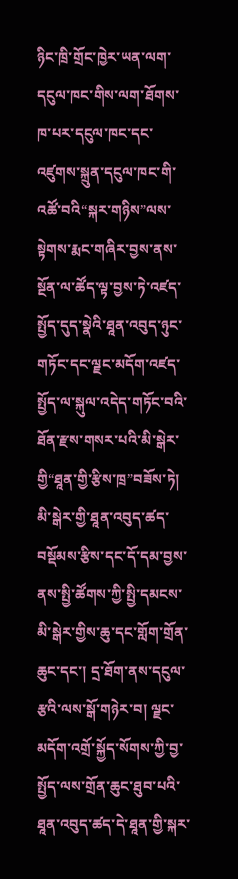ཉིང་ཁྲི་གྲོང་ཁྱེར་ཡན་ལག་དངུལ་ཁང་གིས་ལག་ཐོགས་ཁ་པར་དངུལ་ཁང་དང་འཛུགས་སྐྲུན་དངུལ་ཁང་གི་འཚོ་བའི“སྐར་གཉིས”ལས་སྟེགས་རྨང་གཞིར་བྱས་ནས་སྔོན་ལ་ཚོད་ལྟ་བྱས་ཏེ་འཛད་སྤྱོད་དུད་སྣེའི་ཐཱན་འབུད་ཉུང་གཏོང་དང་ལྗང་མདོག་འཛད་སྤྱོད་ལ་སྐུལ་འདེད་གཏོང་བའི་ཐོན་རྫས་གསར་པའི་མི་སྒེར་གྱི“ཐཱན་གྱི་རྩིས་ཁྲ”བཟོས་ཏེ། མི་སྒེར་གྱི་ཐཱན་འབུད་ཚད་བསྡོམས་རྩིས་དང་དོ་དམ་བྱས་ནས་སྤྱི་ཚོགས་ཀྱི་སྤྱི་དམངས་མི་སྒེར་གྱིས་ཆུ་དང་གློག་གྲོན་ཆུང་དང་། དྲ་ཐོག་ནས་དངུལ་རྩའི་ལས་སྒོ་གཉེར་བ། ལྗང་མདོག་འགྲོ་སྐྱོད་སོགས་ཀྱི་བྱ་སྤྱོད་ལས་གྲོན་ཆུང་ཐུབ་པའི་ཐཱན་འབུད་ཚད་དེ་ཐཱན་གྱི་སྐར་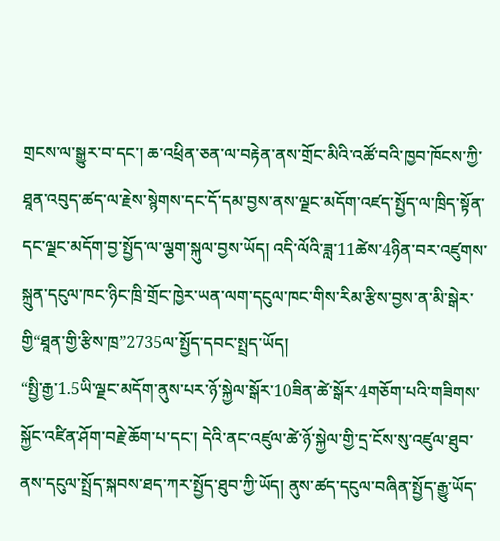གྲངས་ལ་སྒྱུར་བ་དང་། ཆ་འཕྲིན་ཅན་ལ་བརྟེན་ནས་གྲོང་མིའི་འཚོ་བའི་ཁྱབ་ཁོངས་ཀྱི་ཐཱན་འབུད་ཚད་ལ་རྗེས་སྙེགས་དང་དོ་དམ་བྱས་ནས་ལྗང་མདོག་འཛད་སྤྱོད་ལ་ཁྲིད་སྟོན་དང་ལྗང་མདོག་བྱ་སྤྱོད་ལ་ལྕག་སྐུལ་བྱས་ཡོད། འདི་ལོའི་ཟླ་11ཚེས་4ཉིན་བར་འཛུགས་སྐྲུན་དངུལ་ཁང་ཉིང་ཁྲི་གྲོང་ཁྱེར་ཡན་ལག་དངུལ་ཁང་གིས་རིམ་རྩིས་བྱས་ན་མི་སྒེར་གྱི“ཐཱན་གྱི་རྩིས་ཁྲ”2735ལ་སྤྱོད་དབང་སྤྲད་ཡོད།
“སྤྱི་རྒྱ་1.5ཡི་ལྗང་མདོག་ནུས་པར་ཉོ་སྐྱེལ་སྒོར་10ཟིན་ཚེ་སྒོར་4གཅོག་པའི་གཟིགས་སྐྱོང་འཛིན་ཤོག་བརྗེ་ཆོག་པ་དང་། དེའི་ནང་འཛུལ་ཚེ་ཉོ་སྐྱེལ་གྱི་དྲ་ངོས་སུ་འཛུལ་ཐུབ་ནས་དངུལ་སྤྲོད་སྐབས་ཐད་ཀར་སྤྱོད་ཐུབ་ཀྱི་ཡོད། ནུས་ཚད་དངུལ་བཞིན་སྤྱོད་རྒྱུ་ཡོད་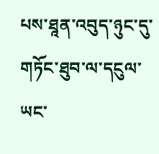པས་ཐཱན་འབུད་ཉུང་དུ་གཏོང་ཐུབ་ལ་དངུལ་ཡང་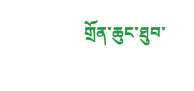གྲོན་ཆུང་ཐུབ་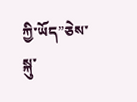ཀྱི་ཡོད”ཅེས་སྐུ་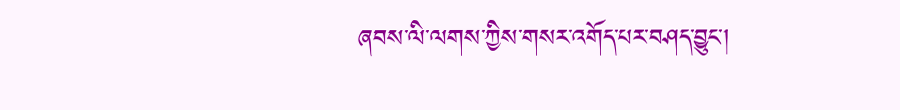ཞབས་ལི་ལགས་ཀྱིས་གསར་འགོད་པར་བཤད་བྱུང་།